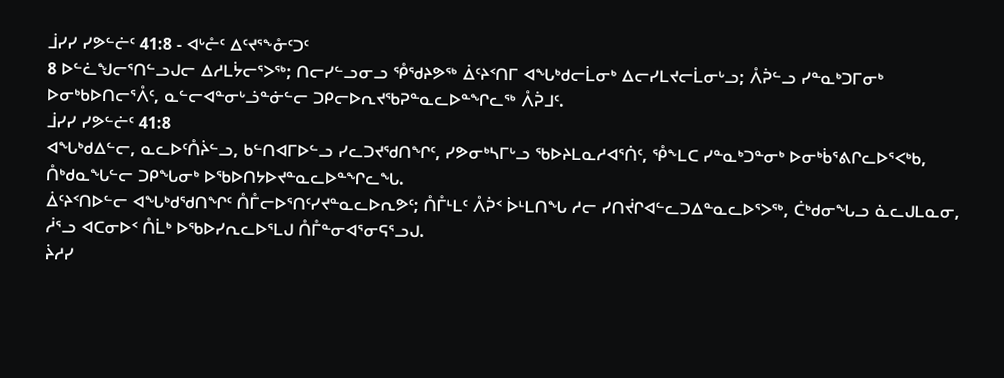ᒨᓯᓯ ᓯᕗᓪᓖᑦ 41:8 - ᐊᒡᓔᑦ ᐃᑦᔪᕐᖕᓁᑦᑐᑦ
8 ᐅᓪᓛᖑᓕᕐᑎᓪᓗᒍᓕ ᐃᓱᒪᔮᓕᕐᐳᖅ; ᑎᓕᓯᓪᓗᓂᓗ ᕾᖁᔨᕗᖅ ᐄᑦᔨᑉᑎᒥ ᐊᖓᒃᑯᓕᒫᓂᒃ ᐃᓕᓯᒪᔪᓕᒫᓂᒡᓗ; ᐰᕉᓪᓗ ᓯᓐᓇᒃᑐᒥᓂᒃ ᐅᓂᒃᑲᐅᑎᓕᕐᐰᑦ, ᓇᓪᓕᐊᓐᓂᒡᓘᓐᓃᓪᓕ ᑐᑭᓕᐅᕆᔪᖃᕈᓐᓇᓚᐅᓐᖏᓚᖅ ᐰᕉᒧᑦ.
ᒨᓯᓯ ᓯᕗᓪᓖᑦ 41:8
ᐊᖓᒃᑯᐃᓪᓕ, ᓇᓚᐅᑦᑍᔩᓪᓗ, ᑲᓪᑎᐊᒥᐅᓪᓗ ᓯᓚᑐᔪᖁᑎᖏᑦ, ᓯᕗᓂᒃᓴᒥᒡᓗ ᖃᐅᔨᒪᓇᓱᐊᕐᑏᑦ, ᕾᖕᒪᑕ ᓯᓐᓇᒃᑐᓐᓂᒃ ᐅᓂᒃᑳᕐᕕᒋᓚᐅᕐᐸᒃᑲ, ᑍᒃᑯᓇᖓᓪᓕ ᑐᑭᖓᓂᒃ ᐅᖃᐅᑎᔭᐅᔪᓐᓇᓚᐅᓐᖏᓚᖓ.
ᐄᑦᔨᑉᑎᐅᓪᓕ ᐊᖓᒃᑯᖁᑎᖏᑦ ᑍᒤᓕᐅᕐᑎᑦᓯᔪᓐᓇᓚᐅᕆᕗᑦ; ᑍᒤᒻᒪᑦ ᐰᕉᑉ ᐆᒻᒪᑎᖓ ᓱᓕ ᓯᑎᔫᒋᐊᓪᓚᑐᐃᓐᓇᓚᐅᕐᐳᖅ, ᑖᒃᑯᓂᖓᓗ ᓈᓚᒍᒪᓇᓂ, ᓲᕐᓗ ᐊᑕᓂᐅᑉ ᑍᒫᒃ ᐅᖃᐅᓯᕆᓚᐅᕐᒪᒍ ᑍᒤᓐᓂᐊᕐᓂᕋᕐᓗᒍ.
ᔩᓱᓯ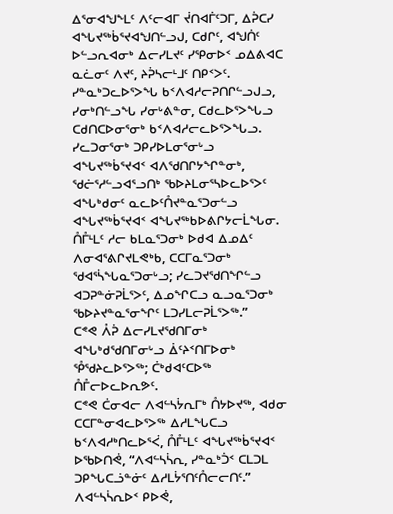ᐃᕐᓂᐊᖑᖕᒪᑦ ᐱᑦᓕᐊᒥ ᔫᑎᐊᒦᑦᑐᒥ, ᐃᕉᑕᓯ ᐊᖓᔪᖅᑳᕐᔪᐊᖑᑎᓪᓗᒍ, ᑕᑯᒋᑦ, ᐊᖑᑏᑦ ᐅᓪᓗᕆᐊᓂᒃ ᐃᓕᓯᒪᔪᑦ ᓯᕿᓂᐅᑉ ᓄᐃᕕᐊᑕ ᓇᓛᓂᑦ ᐱᔪᑦ, ᔨᕉᓴᓕᒻᒧᑦ ᑎᑭᑉᐳᑦ.
ᓯᓐᓇᒃᑐᓚᐅᕐᐳᖓ ᑲᑉᐱᐊᓱᓕᕈᑎᒋᓪᓗᒍᓗ, ᓯᓂᒃᑎᓪᓗᖓ ᓯᓂᒡᕕᓐᓂ, ᑕᑯᓚᐅᕐᐳᖓᓗ ᑕᑯᑎᑕᐅᓂᕐᓂᒃ ᑲᑉᐱᐊᓱᓕᓚᐅᕐᐳᖓᓗ.
ᓯᓚᑐᓂᕐᓂᒃ ᑐᑭᓯᐅᒪᓂᕐᓂᒡᓗ ᐊᖓᔪᖅᑳᕐᔪᐊᑉ ᐊᐱᖁᑎᒋᔭᖏᓐᓂᒃ, ᖁᓖᕐᓱᓪᓗᐊᕐᓗᑎᒃ ᖃᐅᔨᒪᓂᕐᓴᐅᓚᐅᕐᐳᑦ ᐊᖓᒃᑯᓂᑦ ᓇᓚᐅᑦᑍᔪᓐᓇᕐᑐᓂᓪᓗ ᐊᖓᔪᖅᑳᕐᔪᐊᑉ ᐊᖓᔪᖅᑲᐅᕕᒋᔭᓕᒫᖓᓂ.
ᑍᒤᒻᒪᑦ ᓱᓕ ᑲᒪᓇᕐᑐᓂᒃ ᐅᑯᐊ ᐃᓄᐃᑦ ᐱᓂᐊᕐᕕᒋᔪᒪᕙᒃᑲ, ᑕᑕᒥᓇᕐᑐᓂᒃ ᖁᐊᕐᓵᖓᓇᕐᑐᓂᒡᓗ; ᓯᓚᑐᔪᖁᑎᖏᓪᓗ ᐊᑐᕈᓐᓃᕈᒫᕐᐳᑦ, ᐃᓄᖏᑕᓗ ᓇᓗᓇᕐᑐᓂᒃ ᖃᐅᔨᔪᓐᓇᕐᓂᖏᑦ ᒪᑐᓯᒪᓕᕈᒫᕐᐳᖅ.”
ᑕᕝᕙ ᐰᕉ ᐃᓕᓯᒪᔪᖁᑎᒥᓂᒃ ᐊᖓᒃᑯᖁᑎᒥᓂᒡᓗ ᐄᑦᔨᑉᑎᒥᐅᓂᒃ ᕾᖁᔨᓚᐅᕐᐳᖅ; ᑖᒃᑯᐊᑦᑕᐅᖅ ᑍᒤᓕᐅᓚᐅᕆᕗᑦ.
ᑕᕝᕙ ᑖᓂᐊᓕ ᐱᐊᓪᓴᔮᕆᒥᒃ ᑍᔭᐅᔪᖅ, ᐊᑯᓂ ᑕᑕᒥᓐᓂᐊᓚᐅᕐᐳᖅ ᐃᓱᒪᖓᑕᓗ ᑲᑉᐱᐊᓱᒃᑎᓚᐅᕐᐹ, ᑍᒤᒻᒪᑦ ᐊᖓᔪᖅᑳᕐᔪᐊᑉ ᐅᖃᐅᑎᕚ, “ᐱᐊᓪᓴᓵᕆ, ᓯᓐᓇᒃᑑᑉ ᑕᒪᑐᒪ ᑐᑭᖓᑕᓘᓐᓃᑦ ᐃᓱᒪᔮᕐᑎᑦᑍᓕᓕᑎᑦ.” ᐱᐊᓪᓴᓵᕆᐅᑉ ᑭᐅᕚ,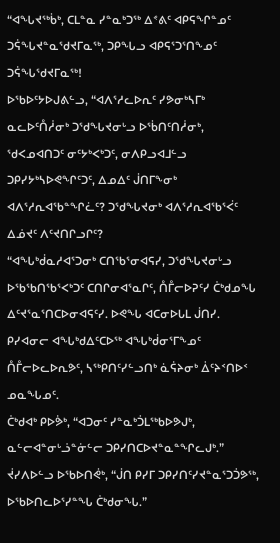“ᐊᖓᔪᖅᑳᒃ, ᑕᒪᓐᓇ ᓯᓐᓇᒃᑐᖅ ᐃᕝᕕᑦ ᐊᑭᕋᖏᓐᓄᑦ ᑐᕌᖓᔪᓐᓇᖁᔪᒥᓇᖅ, ᑐᑭᖓᓗ ᐊᑭᕋᕐᑐᕐᑎᖕᓄᑦ ᑐᕌᖓᖁᔪᒥᓇᖅ!
ᐅᖃᐅᑦᔭᐅᒍᕕᓪᓗ, “ᐊᐱᕐᓱᓚᐅᕆᑦ ᓯᕗᓂᒃᓴᒥᒃ ᓇᓚᐅᑦᑍᓲᓂᒃ ᑐᖁᖓᔪᓂᒡᓗ ᐅᖄᑎᑦᑎᓲᓂᒃ, ᖁᐸᓄᐊᑎᑐᑦ ᓂᑦᔭᒃᐸᒃᑐᑦ, ᓂᐱᑭᓗᐊᒧᓪᓗ ᑐᑭᓯᔭᒃᓴᐅᕙᖏᑦᑐᑦ, ᐃᓄᐃᑦ ᒎᑎᒥᖕᓂᒃ ᐊᐱᕐᓱᕆᐊᖃᓐᖏᓛᑦ? ᑐᖁᖓᔪᓂᒃ ᐊᐱᕐᓱᕆᐊᖃᕐᐹᑦ ᐃᓅᔪᑦ ᐱᑦᔪᑎᒋᓗᒋᑦ?
“ᐊᖓᒃᑰᓇᓱᐊᕐᑐᓂᒃ ᑕᑎᖃᕐᓂᐊᕋᓯ, ᑐᖁᖓᔪᓂᒡᓗ ᐅᖃᖃᑎᖃᕐᐸᒃᑐᑦ ᑕᑎᒋᓂᐊᕐᓇᒋᑦ, ᑍᒤᓕᐅᕈᑦᓯ ᑖᒃᑯᓄᖓ ᐃᑦᔪᕐᓇᕐᑎᑕᐅᓂᐊᕋᑦᓯ. ᐅᕙᖓ ᐊᑕᓂᐅᒐᒪ ᒎᑎᓯ.
ᑭᓯᐊᓂᓕ ᐊᖓᒃᑯᐃᑦᑕᐅᖅ ᐊᖓᒃᑰᓂᕐᒥᖕᓄᑦ ᑍᒤᓕᐅᓚᐅᕆᕗᑦ, ᓴᖅᑭᑎᑦᓯᓪᓗᑎᒃ ᓈᕌᔨᓂᒃ ᐄᑦᔨᑉᑎᐅᑉ ᓄᓇᖓᓄᑦ.
ᑖᒃᑯᐊᒃ ᑭᐅᕘᒃ, “ᐊᑐᓂᑦ ᓯᓐᓇᒃᑑᒪᖅᑲᐅᕗᒍᒃ, ᓇᓪᓕᐊᓐᓂᒡᓘᓐᓃᓪᓕ ᑐᑭᓯᑎᑕᐅᔪᓐᓇᓐᖏᓚᒍᒃ.” ᔫᓯᐱᐅᓪᓗ ᐅᖃᐅᑎᕚᒃ, “ᒎᑎ ᑭᓯᒥ ᑐᑭᓯᑎᑦᓯᔪᓐᓇᕐᑐᑑᕗᖅ, ᐅᖃᐅᑎᓚᐅᕐᓯᓐᖓ ᑖᒃᑯᓂᖓ.”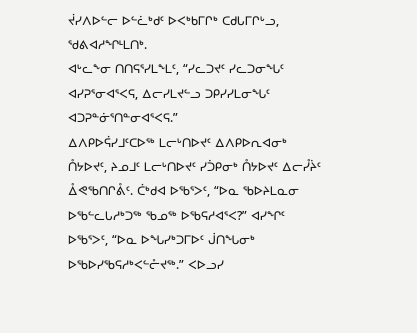ᔫᓯᐱᐅᓪᓕ ᐅᓪᓛᒃᑯᑦ ᐅᐸᒃᑲᒥᒋᒃ ᑕᑯᒐᒥᒋᒡᓗ, ᖁᕕᐊᓱᖏᒻᒪᑎᒃ.
ᐊᒡᓚᖕᓂ ᑎᑎᕋᕐᓯᒪᖕᒪᑦ, “ᓯᓚᑐᔪᑦ ᓯᓚᑐᓂᖓᑦ ᐊᓯᕈᕐᓂᐊᕐᐸᕋ, ᐃᓕᓯᒪᔪᓪᓗ ᑐᑭᓯᓯᒪᓂᖓᑦ ᐊᑐᕈᓐᓃᕐᑎᓐᓂᐊᕐᐸᕋ.”
ᐃᐱᑭᐅᕌᓯᒧᑦᑕᐅᖅ ᒪᓕᒡᑎᐅᔪᑦ ᐃᐱᑭᐅᕆᐊᓂᒃ ᑍᔭᐅᔪᑦ, ᔨᓄᒧᑦ ᒪᓕᒡᑎᐅᔪᑦ ᓯᑑᑭᓂᒃ ᑍᔭᐅᔪᑦ ᐃᓕᓮᔩᑦ ᐂᕙᖃᑎᒋᕔᑦ. ᑖᒃᑯᐊ ᐅᖃᕐᐳᑦ, “ᐅᓇ ᖃᐅᔨᒪᓇᓂ ᐅᖃᓪᓚᒐᓱᒃᑐᖅ ᖃᓄᖅ ᐅᖃᕋᓱᐊᕐᐸ?” ᐊᓯᖏᑦ ᐅᖃᕐᐳᑦ, “ᐅᓇ ᐅᖓᓯᒃᑐᒥᐅᑦ ᒎᑎᖓᓂᒃ ᐅᖃᐅᓯᖃᕋᓱᒃᐸᓪᓔᔪᖅ.” ᐸᐅᓗᓯ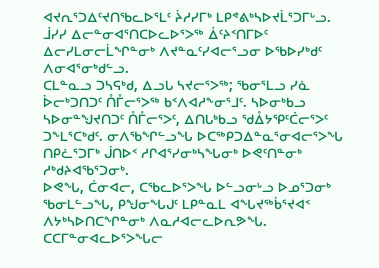ᐊᔪᕆᕐᑐᐃᑦᔪᑎᖃᓚᐅᕐᒪᑦ ᔩᓱᓯᒥᒃ ᒪᑭᕝᕕᒃᓴᐅᔪᒫᕐᑐᒥᒡᓗ.
ᒨᓯᓯ ᐃᓕᓐᓂᐊᕐᑎᑕᐅᓚᐅᕐᐳᖅ ᐄᑦᔨᑉᑎᒥᐅᑦ ᐃᓕᓯᒪᓂᓕᒫᖏᓐᓂᒃ ᐱᔪᓐᓇᑦᓯᐊᓕᕐᓗᓂ ᐅᖃᐅᓯᒃᑯᑦ ᐱᓂᐊᕐᓂᒃᑯᓪᓗ.
ᑕᒪᓐᓇᓗ ᑐᓴᕋᒃᑯ, ᐃᓗᒐ ᓴᔪᓕᕐᐳᖅ; ᖃᓂᕐᒪᓗ ᓯᓈ ᐆᓕᒃᑐᑎᑐᑦ ᑍᒤᓕᕐᐳᖅ ᑲᑉᐱᐊᓱᖕᓂᕐᒧᑦ. ᓴᐅᓂᒃᑲᓗ ᓴᐅᓂᓐᖑᔪᑎᑐᑦ ᑍᒤᓕᕐᐳᑦ, ᐃᑎᒐᒃᑲᓗ ᖁᐂᔭᕿᑦᑖᓕᕐᐳᑦ ᑐᖕᒪᕐᑕᒃᑯᑦ. ᓂᐱᖃᖏᓪᓗᖓ ᐅᑕᖅᑭᑐᐃᓐᓇᕐᓂᐊᓕᕐᐳᖓ ᑎᑭᓛᕐᑐᒥᒃ ᒎᑎᐅᑉ ᓱᒋᐊᕐᓯᓂᒃᓴᖓᓂᒃ ᐅᕙᑦᑎᓐᓂᒃ ᓱᒃᑯᔨᐊᖃᕐᑐᓂᒃ.
ᐅᕙᖓ, ᑖᓂᐊᓕ, ᑕᖃᓚᐅᕐᐳᖓ ᐅᓪᓗᓂᒡᓗ ᐅᓄᕐᑐᓂᒃ ᖃᓂᒪᓪᓗᖓ, ᑭᖑᓂᖓᒍᑦ ᒪᑭᓐᓇᒪ ᐊᖓᔪᖅᑳᕐᔪᐊᑉ ᐱᔭᒃᓴᐅᑎᑕᖏᓐᓂᒃ ᐱᓇᓱᐊᓕᓚᐅᕆᕗᖓ. ᑕᑕᒥᓐᓂᐊᓚᐅᕐᐳᖓᓕ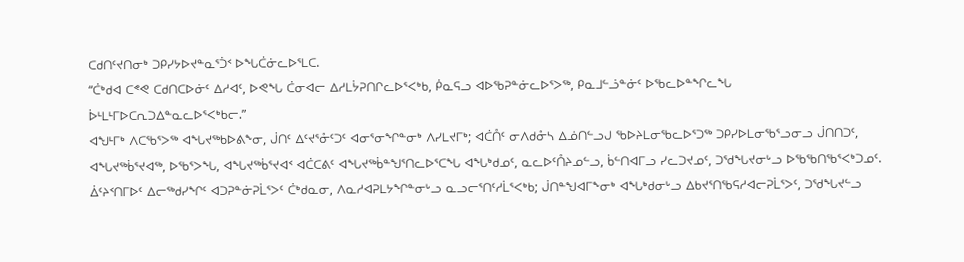ᑕᑯᑎᑦᔪᑎᓂᒃ ᑐᑭᓯᔭᐅᔪᓐᓇᕐᑑᑉ ᐅᖓᑖᓃᓚᐅᕐᒪᑕ.
“ᑖᒃᑯᐊ ᑕᕝᕙ ᑕᑯᑎᑕᐅᓃᑦ ᐃᓱᐊᑦ, ᐅᕙᖓ ᑖᓂᐊᓕ ᐃᓱᒪᔮᕈᑎᒋᓚᐅᕐᐸᒃᑲ, ᑮᓇᕋᓗ ᐊᐅᖃᕈᓐᓃᓚᐅᕐᐳᖅ, ᑭᓇᒧᓪᓘᓐᓃᑦ ᐅᖃᓚᐅᓐᖏᓚᖓ ᐆᒻᒪᒻᒥᐅᑕᕆᑐᐃᓐᓇᓚᐅᕐᐸᒃᑲᓕ.”
ᐊᖑᒻᒥᒃ ᐱᑕᖃᕐᐳᖅ ᐊᖓᔪᖅᑲᐅᕕᖕᓂ, ᒎᑎᑦ ᐃᑦᔪᕐᓁᑦᑐᑦ ᐊᓂᕐᓂᖏᓐᓂᒃ ᐱᓯᒪᔪᒥᒃ; ᐊᑖᑍᑦ ᓂᐱᑯᓁᓴ ᐃᓅᑎᓪᓗᒍ ᖃᐅᔨᒪᓂᖃᓚᐅᕐᑐᖅ ᑐᑭᓯᐅᒪᓂᖃᕐᓗᓂᓗ ᒎᑎᑎᑐᑦ, ᐊᖓᔪᖅᑳᕐᔪᐊᖅ, ᐅᖃᕐᐳᖓ, ᐊᖓᔪᖅᑳᕐᔪᐊᑉ ᐊᑖᑕᕕᑦ ᐊᖓᔪᖅᑳᓐᖑᕐᑎᓚᐅᕐᑕᖓ ᐊᖓᒃᑯᓄᑦ, ᓇᓚᐅᑦᑍᔨᓄᓪᓗ, ᑳᓪᑎᐊᒥᓗ ᓯᓚᑐᔪᓄᑦ, ᑐᖁᖓᔪᓂᒡᓗ ᐅᖃᖃᑎᖃᕐᐸᒃᑐᓄᑦ.
ᐄᑦᔨᑉᑎᒥᐅᑦ ᐃᓕᖅᑯᓯᖏᑦ ᐊᑐᕈᓐᓃᕈᒫᕐᐳᑦ ᑖᒃᑯᓇᓂ, ᐱᓇᓱᐊᕈᒪᔭᖏᓐᓂᒡᓗ ᓇᓗᓕᕐᑎᑦᓱᒫᕐᐸᒃᑲ; ᒎᑎᓐᖑᐊᒥᖕᓂᒃ ᐊᖓᒃᑯᓂᒡᓗ ᐃᑲᔪᕐᑎᖃᕋᓱᐊᓕᕈᒫᕐᐳᑦ, ᑐᖁᖓᔪᓪᓗ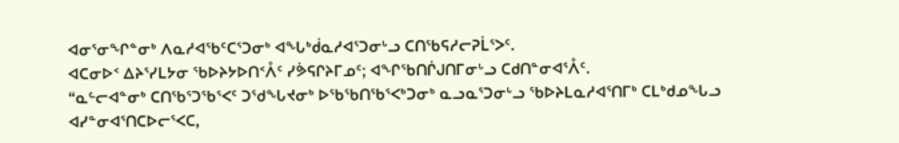ᐊᓂᕐᓂᖏᓐᓂᒃ ᐱᓇᓱᐊᖃᑦᑕᕐᑐᓂᒃ ᐊᖓᒃᑰᓇᓱᐊᕐᑐᓂᒡᓗ ᑕᑎᖃᕋᓱᓕᕈᒫᕐᐳᑦ.
ᐊᑕᓂᐅᑉ ᐃᔨᕐᓯᒪᔭᓂ ᖃᐅᔨᔭᐅᑎᑉᐰᑦ ᓯᕘᕋᒋᔨᒥᓄᑦ; ᐊᖏᖃᑎᒌᒍᑎᒥᓂᒡᓗ ᑕᑯᑎᓐᓂᐊᕐᐰᑦ.
“ᓇᓪᓕᐊᓐᓂᒃ ᑕᑎᖃᕐᑐᖃᕐᐸᑦ ᑐᖁᖓᔪᓂᒃ ᐅᖃᖃᑎᖃᕐᐸᒃᑐᓂᒃ ᓇᓗᓇᕐᑐᓂᒡᓗ ᖃᐅᔨᒪᓇᓱᐊᕐᑎᒥᒃ ᑕᒪᒃᑯᓄᖓᓗ ᐊᓯᓐᓂᐊᕐᑎᑕᐅᓕᕐᐸᑕ,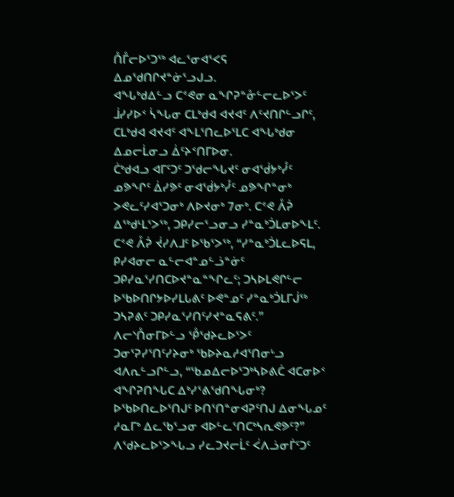ᑍᒤᓕᐅᕐᑐᖅ ᐊᓚᕐᓂᐊᕐᐸᕋ ᐃᓄᖁᑎᒋᔪᓐᓃᕐᓗᒍᓗ.
ᐊᖓᒃᑯᐃᓪᓗ ᑕᕝᕙᓂ ᓇᖏᕈᓐᓁᓪᓕᓚᐅᕐᐳᑦ ᒨᓯᓯᐅᑉ ᓵᖓᓂ ᑕᒪᒃᑯᐊ ᐊᔪᐊᑦ ᐱᑦᔪᑎᒋᓪᓗᒋᑦ, ᑕᒪᒃᑯᐊ ᐊᔪᐊᑦ ᐊᖕᒪᕐᑎᓚᐅᕐᒪᑕ ᐊᖓᒃᑯᓂ ᐃᓄᓕᒫᓂᓗ ᐄᑦᔨᑉᑎᒥᐅᓂ.
ᑖᒃᑯᐊᓗ ᐊᒥᑦᑐᑦ ᑐᖁᓕᖓᔪᑦ ᓂᐊᖂᔭᒃᓮᑦ ᓄᕗᖏᑦ ᐄᓯᕗᑦ ᓂᐊᖂᔭᒃᓮᑦ ᓄᕗᖏᓐᓂᒃ ᐳᕙᓚᑦᓯᐊᕐᑐᓂᒃ ᐱᐅᔪᓂᒃ 7ᓂᒃ. ᑕᕝᕙ ᐰᕉ ᐃᖅᑯᒻᒪᕐᐳᖅ, ᑐᑭᓯᓕᕐᓗᓂᓗ ᓯᓐᓇᒃᑑᒪᓂᐅᖕᒪᑦ.
ᑕᕝᕙ ᐰᕉ ᔫᓯᐱᒧᑦ ᐅᖃᕐᐳᖅ, “ᓯᓐᓇᒃᑑᒪᓚᐅᕋᒪ, ᑭᓯᐊᓂᓕ ᓇᓪᓕᐊᓐᓄᓪᓘᓐᓃᑦ ᑐᑭᓯᓇᕐᓯᑎᑕᐅᔪᓐᓇᓐᖏᓚᑦ; ᑐᓴᐅᒪᕙᒋᓪᓕ ᐅᖃᐅᑎᒋᔭᐅᓯᒪᒐᕕᑦ ᐅᕙᓐᓄᑦ ᓯᓐᓇᒃᑑᒪᒥᒎᖅ ᑐᓴᕈᕕᑦ ᑐᑭᓯᓇᕐᓯᑎᑦᓯᔪᓐᓇᕋᕕᑦ.”
ᐱᓕᔅᑍᓂᒥᐅᓪᓗ ᕾᖁᔨᓚᐅᕐᐳᑦ ᑐᓂᕐᕈᓯᕐᑎᑦᓯᔨᓂᒃ ᖃᐅᔨᓇᓱᐊᕐᑎᓂᒡᓗ ᐊᐱᕆᓪᓗᒋᓪᓗ, “ᖃᓄᐃᓕᐅᕐᑐᒃᓴᐅᕕᑖ ᐊᑕᓂᐅᑉ ᐊᖏᕈᑎᖓᑕ ᐃᒃᓯᕐᕕᖁᑎᖓᓂᒃ? ᐅᖃᐅᑎᓚᐅᕐᑎᒍᑦ ᐅᑎᕐᑎᓐᓂᐊᕈᑦᑎᒍ ᐃᓂᖓᓄᑦ ᓱᓇᒥᒃ ᐃᓚᖃᕐᓗᓂ ᐊᐅᓪᓚᕐᑎᑕᒃᓴᕆᕙᕗᑦ?”
ᐱᖁᔨᓚᐅᕐᐳᖓᓗ ᓯᓚᑐᔪᓕᒫᑦ ᐹᐱᓘᓂᒦᑦᑐᑦ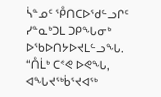ᓵᓐᓄᑦ ᕾᑎᑕᐅᖁᓪᓗᒋᑦ ᓯᓐᓇᒃᑐᒪ ᑐᑭᖓᓂᒃ ᐅᖃᐅᑎᔭᐅᔪᒪᓪᓗᖓ.
“ᑍᒫᒃ ᑕᕝᕙ ᐅᕙᖓ, ᐊᖓᔪᖅᑳᕐᔪᐊᖅ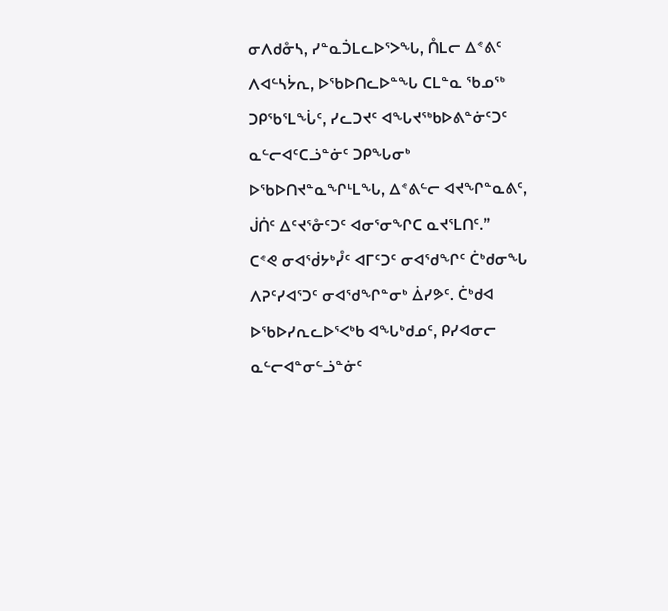ᓂᐱᑯᓁᓴ, ᓯᓐᓇᑑᒪᓚᐅᕐᐳᖓ, ᑍᒪᓕ ᐃᕝᕕᑦ ᐱᐊᓪᓴᔮᕆ, ᐅᖃᐅᑎᓚᐅᓐᖓ ᑕᒪᓐᓇ ᖃᓄᖅ ᑐᑭᖃᕐᒪᖔᑦ, ᓯᓚᑐᔪᑦ ᐊᖓᔪᖅᑲᐅᕕᓐᓃᑦᑐᑦ ᓇᓪᓕᐊᑦᑕᓘᓐᓃᑦ ᑐᑭᖓᓂᒃ ᐅᖃᐅᑎᔪᓐᓇᖏᒻᒪᖓ, ᐃᕝᕕᓪᓕ ᐊᔪᖏᓐᓇᕕᑦ, ᒎᑏᑦ ᐃᑦᔪᕐᓁᑦᑐᑦ ᐊᓂᕐᓂᖏᑕ ᓇᔪᕐᒪᑎᑦ.”
ᑕᕝᕙ ᓂᐊᖂᔭᒃᓮᑦ ᐊᒥᑦᑐᑦ ᓂᐊᖁᖏᑦ ᑖᒃᑯᓂᖓ ᐱᕈᑦᓯᐊᕐᑐᑦ ᓂᐊᖁᖏᓐᓂᒃ ᐄᓯᕗᑦ. ᑖᒃᑯᐊ ᐅᖃᐅᓯᕆᓚᐅᕐᐸᒃᑲ ᐊᖓᒃᑯᓄᑦ, ᑭᓯᐊᓂᓕ ᓇᓪᓕᐊᓐᓂᓪᓘᓐᓃᑦ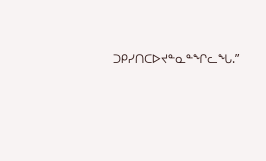ᑐᑭᓯᑎᑕᐅᔪᓐᓇᓐᖏᓚᖓ.”